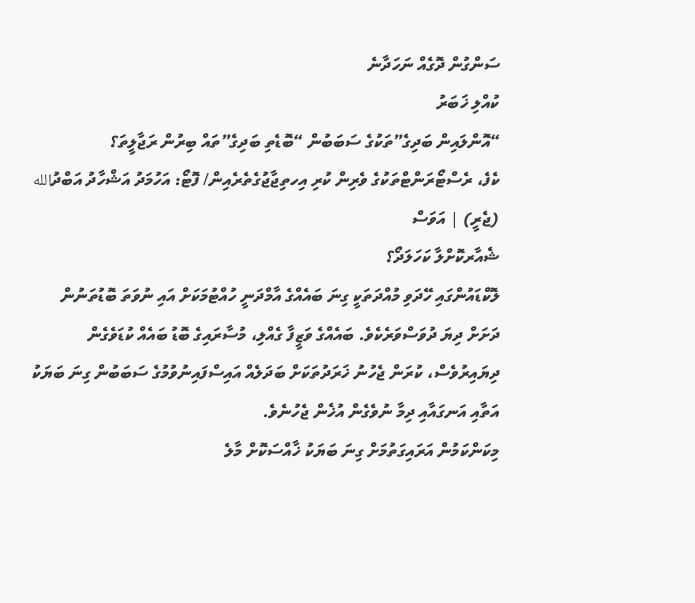ސަންގުން ދޮގެއް ނަހަދާނެ
ކުއްލި ޚަބަރު
“އޮންލައިން ބަދިގެ”ތަކުގެ ސަބަބުން “ބޮޑެތި ބަދިގެ”ތައް ބިރުން ރަޖާލީތަ؟
ކެފެ، ރެސްޓޯރަންޓްތަކުގެ ވެރިން ކުރި އިހތިޖާޖުގެތެރެއިން/ ފޮޓޯ: އަހުމަދު އަޝްހާދު އަބްދުالله (ޖެރީ) | އަވަސް
ޝެއާރކޮށްލާ ކަހަލަދޯ؟
ލޮކްޑައުންގައި ހޭދަވި މުއްދަތަކީ ގިނަ ބައެއްގެ އާމްދަނީ ހުއްޓުމަކަށް އައި ނުވަތަ ބޮޑުތަނުން ދަށަށް ދިޔަ ދުވަސްވަރެކެވެ. ބައެއްގެ ވަޒީފާ ގެއްލި، މުސާރައިގެ ބޮޑު ބައެއް ކުޑަވެގެން ދިޔައިރުވެސް، ކުރަން ޖެހުނު ޚަރަދުތަކަށް ބަދަލެއް އައިސްފައިނުވުމުގެ ސަބަބުން ގިނަ ބަޔަކު އަތާއި އަނގައާއި ދިމާ ނުވެގެން އުޚެން ޖެހުނެވެ.
މިކަންކަމުން އަރައިގަތުމަށް ގިނަ ބަޔަކު ޚާއްސަކޮށް މާލެ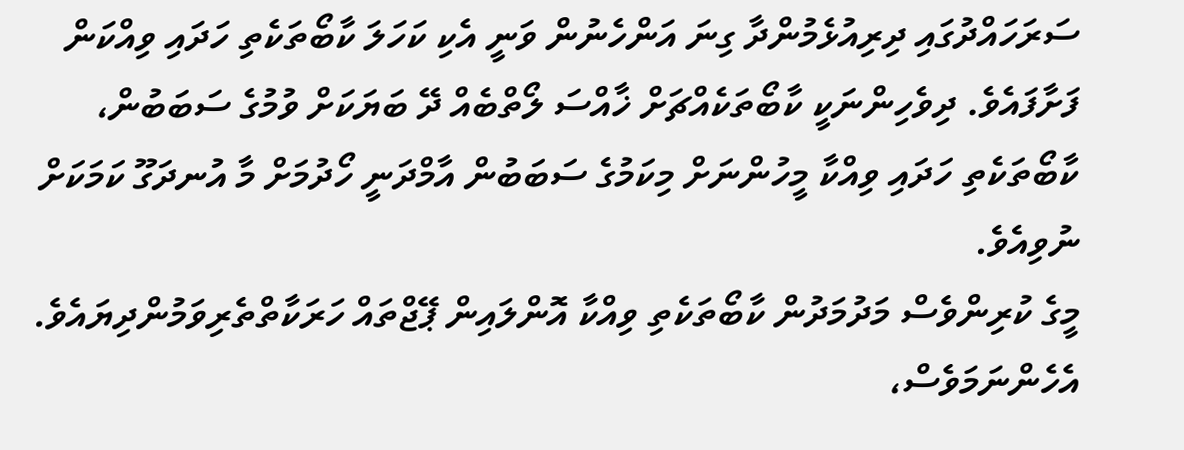ސަރަހައްދުގައި ދިރިއުޅެމުންދާ ގިނަ އަންހެނުން ވަނީ އެކި ކަހަލަ ކާބޯތަކެތި ހަދައި ވިއްކަން ފަށާފައެވެ. ދިވެހިންނަކީ ކާބޯތަކެއްޗަށް ޚާއްސަ ލޯތްބެއް ދޭ ބަޔަކަށް ވުމުގެ ސަބަބުން، ކާބޯތަކެތި ހަދައި ވިއްކާ މީހުންނަށް މިކަމުގެ ސަބަބުން އާމްދަނީ ހޯދުމަށް މާ އުނދަގޫ ކަމަކަށް ނުވިއެވެ.
މީގެ ކުރިންވެސް މަދުމަދުން ކާބޯތަކެތި ވިއްކާ އޮންލައިން ޕޭޖްތައް ހަރަކާތްތެރިވަމުންދިޔައެވެ. އެހެންނަމަވެސް،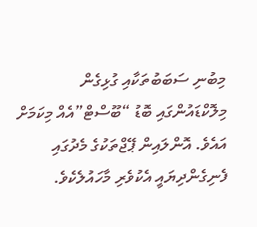މިބުނި ސަބަބުތަކާއި ގުޅިގެން މިލޮކްޑައުންގައި ބޮޑު “ބޫސްޓް”އެއް މިކަމަށް އައެވެ. އޮންލައިން ޕޭޖްތަކުގެ މެދުގައި ފެނިގެންދިޔައީ އެކުވެރި މާހައުލެކެވެ.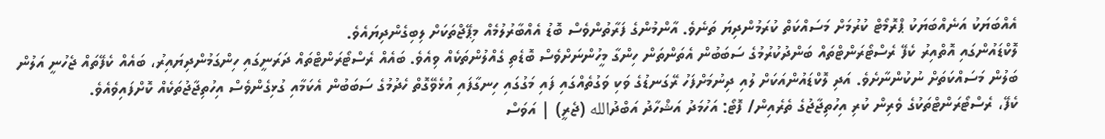އެއްބަޔަކު އަނެއްބަޔަކު ޕްރޮމޯޓް ކުރުމަށް މަސައްކަތް ކުރަމުންދިޔަ ތަނެވެ. އާންމުންގެ ފަރާތުންވެސް ބޮޑު އެއްބާރުލުމެއް މިޕޭޖްތަކަށް ލިބިގެންދިޔައެވެ.
ލޮކްޑައުންގައި އޮތްއިރު ކެފޭ ރެސްޓޯރަންޓްތައް ބަންދުކުރުމުގެ ސަބަބުން އެތަންތަން ހިންގާ މީހުންނަށްވެސް ބޮޑެތި ގެއްލުންތަކެއް ވިއެވެ. ބައެއް ރެސްޓޯރަންޓްތައް ދަރަނީގައި ހިންގަމުންދިޔައިރު، ބައެއް ކެފޭތައް ޖެހުނީ އަލުން ބަލުން މަސައްކަތަށް ނުކުންނާށެވެ. އަދި ލޮކްޑައުންއަކަށް ލުއި ދިނުމަށްފަހު ރޭގަނޑުގެ ވަކި ވަގުތެއްގައި ފައި މަގުގައި ހިނގާފައި އުޅެވޭގޮތް ހެދުމުގެ ސަބަބުން އެކަމާއި ގުޅިގެންވެސް އިހުތިޖާޖުތަކެއް ކޮށްފައިވެއެވެ.
ކެފޭ، ރެސްޓޯރަންޓްތަކުގެ ވެރިން ކުރި އިހުތިޖާޖުގެ ތެރެއިން/ ފޮޓޯ: އަހުމަދު އަޝްހާދު އަބްދުالله (ޖެރީ) | އަވަސް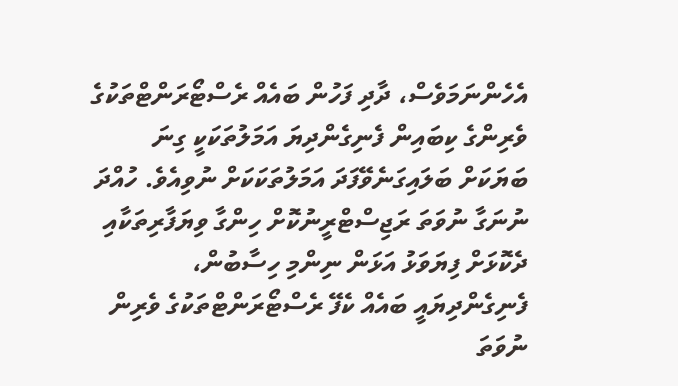އެހެންނަމަވެސް، ދާދި ފަހުން ބައެއް ރެސްޓޯރަންޓްތަކުގެ ވެރިންގެ ކިބައިން ފެނިގެންދިޔަ އަމަލުތަކަކީ ގިނަ ބަޔަކަށް ބަލައިގަނެވޭފަދަ އަމަލުތަކަކަށް ނުވިއެވެ. ހުއްދަ ނުނަގާ ނުވަތަ ރަޖިސްޓްރީނުކޮށް ހިންގާ ވިޔަފާރިތަކާއި ދެކޮޅަށް ފިޔަވަޅު އަޅަން ނިންމި ހިސާބުން، ފެނިގެންދިޔައީ ބައެއް ކެފޭ ރެސްޓޯރަންޓްތަކުގެ ވެރިން ނުވަތަ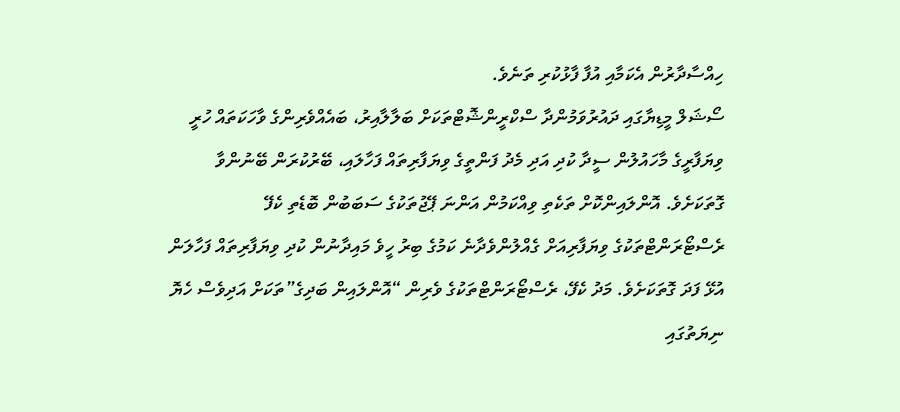ހިއްސާދާރުން އެކަމާއި އުފާ ފާޅުކުރި ތަނެވެ.
ސޯޝަލް މީޑިޔާގައި ދައުރުވަމުންދާ ސްކްރީންޝޮޓްތަކަށް ބަލާލާއިރު، ބައެއްވެރިންގެ ވާހަކަތައް ހުރީ  ވިޔަފާރީގެ މާހައުލުން ސީދާ ކުދި އަދި މެދު ފަންތީގެ ވިޔަފާރިތައް ފަހާލައި، ބޭރުކުރަން ބޭނުންވާ ގޮތަކަށެވެ. އޮންލައިންކޮށް ތަކެތި ވިއްކަމުން އަންނަ ޕޭޖުތަކުގެ ސަބަބުން ބޮޑެތި ކެފޭ ރެސްޓޯރަންޓްތަކުގެ ވިޔަފާރިއަށް ގެއްލުންވެދާނެ ކަމުގެ ބިރު ހީވެ މައިދާނުން ކުދި ވިޔަފާރިތައް ފަހާލަން އުޅޭ ފަދަ ގޮތަކަށެވެ. މަދު ކެފޭ، ރެސްޓޯރަންޓްތަކުގެ ވެރިން “އޮންލައިން ބަދިގެ”ތަކަށް އަދިވެސް ހެޔޮ ނިޔަތުގައި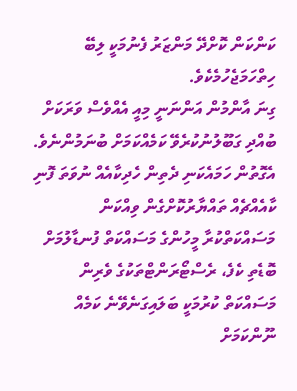ކަންކަން ކޮށްދޭ މަންޒަރު ފެނުމަކީ ލިބޭ ހިތްހަމަޖެހުމެކެވެ.
ގިނަ އާންމުން އަންނަނީ މިއީ އެއްވެސް ވަރަކަށް ބުއްދި ގަބޫލުނުކުރެވޭ ކަމެއްކަމަށް ބުނަމުންނެވެ. އެގޮތުން ހަމައެކަނި ދެތިން ހެދިކާއެއް ނުވަތަ ފޮނި ކާއެއްޗެއް ތައްޔާރުކޮށްގެން ވިއްކަން މަސައްކަތްކުރާ މީހުންގެ މަސައްކަތް ފުނޑާލުމަށް ބޮޑެތި ކެފެ، ރެސްޓޯރަންޓްތަކުގެ ވެރިން މަސައްކަތް ކުރުމަކީ ބަލައިގަނެވޭނެ ކަމެއް ނޫންކަމަށް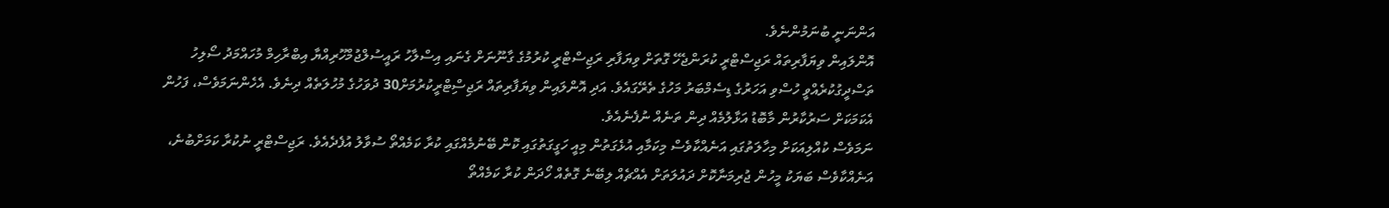އަންނަނީ ބުނަމުންނެވެ.
އޮންލައިން ވިޔަފާރިތައް ރަޖިސްޓްރީ ކުރަންޖެހޭ ގޮތަށް ވިޔަފާރި ރަޖިސްޓްރީ ކުރުމުގެ ގާނޫނަށް ގެނައި އިސްލާހު ރައީސުލްޖުމްހޫރިއްޔާ އިބްރާހިމް މުހައްމަދު ސޯލިހު ތަސްދީގުކުރެއްވީ ހުސްވި އަހަރުގެ ޑިސެމްބަރު މަހުގެ ތެރޭގައެވެ. އަދި އޮންލައިން ވިޔަފާރިތައް ރަޖިސިްޓްރީކުރުމަށް30 ދުވަހުގެ މުހުލަތެއް ދިނެވެ. އެހެންނަމަވެސް، ފަހުން އެކަމަކަށް ސަރުކާރުން މާބޮޑު އަޅާލުމެއް ދިން ތަނެއް ނުފެނެއެވެ.
ނަމަވެސް ކުއްލިއަކަށް މިހާލަތުގައި އަނެއްކާވެސް މިކަމާއި އުޅެގަތުން މިއީ ހަގީގަތުގައި ކޮން ބޭނުމެއްގައި ކުރާ ކަމެއްތޯ ސުވާލު އުފެދެއެވެ. ރަޖިސްޓްރީ ނުކުރާ ކަމަށްބުނެ، އަނެއްކާވެސް ބަޔަކު މީހުން ޖުރިމަނާކޮށް ދައުލަތަށް އެއްޗެއް ލިބޭނެ ގޮތެއް ހޯދަން ކުރާ ކަމެއްތޯ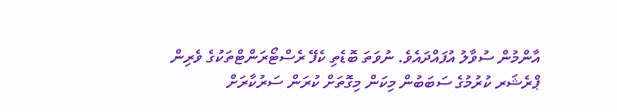އާންމުން ސުވާލު އުފައްދައެވެ. ނުވަތަ ބޮޑެތި ކެފޭ ރެސްޓޯރަންޓްތަކުގެ ވެރިން ޕްރެޝަރ ކުރުމުގެ ސަބަބުން މިކަން މިގޮތަށް ކުރަން ސަރުކާރަށް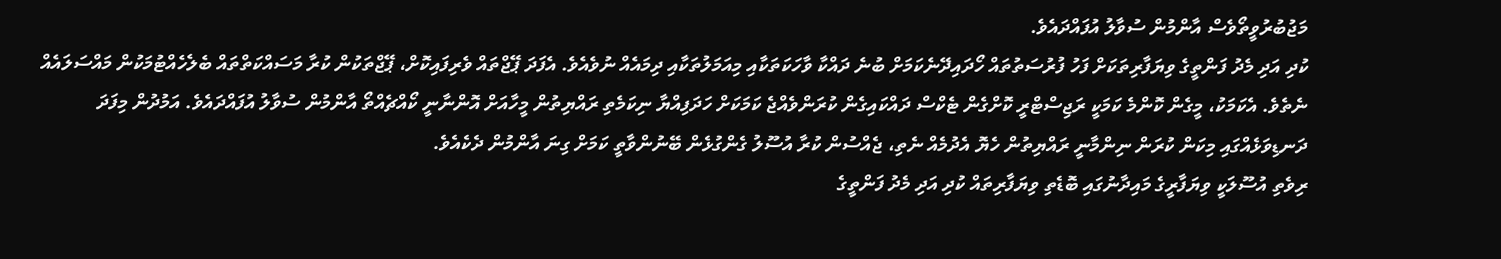މަޖުބުރުވީތޯވެސް އާންމުން ސުވާލު އުފައްދައެވެ.
ކުދި އަދި މެދު ފަންތީގެ ވިޔަފާރިތަކަށް ފަހު ފުރުސަތުތައް ހޯދައިދޭނެކަމަށް ބުނެ ދައްކާ ވާހަކަތަކާއި މިއަމަލުތަކާއި ދިމައެއް ނުވެއެވެ. އެފަދަ ޕޭޖްތައް ވެރިފައިކޮށް، ޕޭޖްތަކުން ކުރާ މަސައްކަތްތައް ބެލެހެއްޓުމަކުން މައްސަލައެއް ނެތެވެ. އެކަމަކު، މީގެން ކޮންމެ ކަމަކީ ރަޖިސްޓްރީ ކޮށްގެން ޓެކްސް ދައްކައިގެން ކުރަންވެއްޖެ ކަމަކަށް ހަދަފިއްޔާ ނިކަމެތި ރައްޔިތުން މީހާއަށް އޮންނާނީ ކޯއްޗެއްތޯ އާންމުން ސުވާލު އުފައްދައެވެ. އަމުދުން މިފަދަ ދަނޑިވަޅެއްގައި މިކަން ކުރަން ނިންމާނީ ރައްޔިތުން ހެޔޮ އެދުމެއް ނެތި، ޖެއްސުން ކުރާ އުސޫލު ގެންގުޅެން ބޭނުންވާތީ ކަމަށް ގިނަ އާންމުން ދެކެއެވެ.
ރިވެތި އުސޫލަކީ ވިޔަފާރީގެ މައިދާނުގައި ބޮޑެތި ވިޔަފާރިތައް ކުދި އަދި މެދު ފަންތީގެ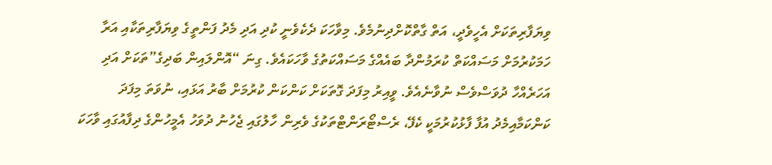ވިޔަފާރިތަކަށް އެހީވެދީ، އަތް ގާތްކޮށްދިނުމެވެ. މިވާހަކަ ދެކެވެނީ ކުދި އަދި މެދު ފަންތީގެ ވިޔަފާރިތަކާއި އަރާ ހަމަކުރުމަށް މަސައްކަތް ކުރަމުންދާ ބައެއްގެ މަސައްކަތުގެ ވާހަކައެވެ. ގިނަ “އޮންލައިން ބަދިގެ”ތަކަށް އަދި އަހަރެއްހާ ދުވަސްވެސް ނުވާނެއެވެ. ވީއިރު މިފަދަ ގޮތަކަށް ކަންކަން ކުރުމަށް ބާރު އަޅައި، ނުވަތަ މިފަދަ ކަންކަމާއިމެދު އުފާ ފާޅުކުރުމަކީ ކެފޭ، ރެސްޓޯރަންޓްތަކުގެ ވެރިން ހާލުގައި ޖެހުނު ދުވަހު އެމީހުންގެ ދިފާއުގައި ވާހަކަ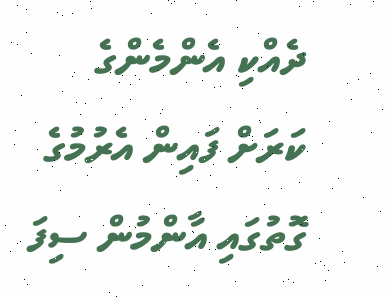ދެއްކި އެންމެންގެ ކަރަށް ފައިން އެރުމުގެ ގޮތުގައި އާންމުން ސިފަ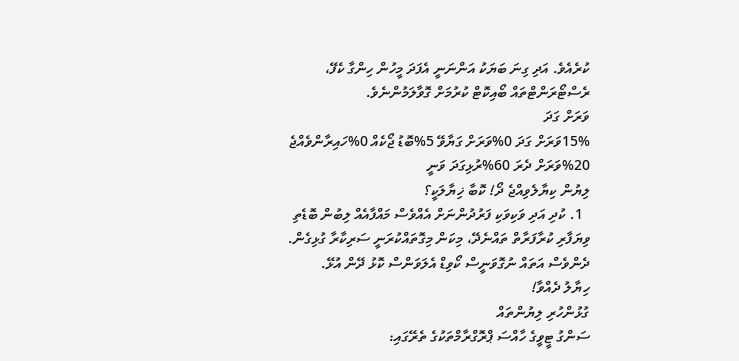ކުރެއެވެ. އަދި ގިނަ ބަޔަކު އަންނަނީ އެފަދަ މީހުން ހިންގާ ކެފޭ، ރެސްޓޯރަންޓްތައް ބޯއިކޮޓް ކުރުމަށް ގޮވާލަމުންނެވެ.
ވަރަށް ގަދަ
15%ވަރަށް ގަދަ 0%ވަރަށް ގަޔާވޭ 5%ބޮޑު ޖޯކެއް 0%ހައިރާންވެއްޖެ 20%ވަރަށް ދެރަ 60%ރުޅިގަދަ ވަނީ
ލިޔުން ކިޔާލެވިއްޖެ ދޯ! ކޮބާ ޚިޔާލަކީ؟
  1. ކުދި އަދި ވަކިވަކި ފަރުދުންނަށް އެއްވެސް މައްފާއެއް ލިބުން ބޮޑެތި ވިޔަފާރި ކުރާފަރާތް ތައްނެދޭ، މިކަން މިގޮތައްކުރަނީ ސަރިކާރާ ގުޅިގެން. ދެންވެސް އަތައް ނުގޮވަނީސް ކޯވިޑް އެލަވަންސް ކޮޅު ދޭން އުޅޭ.
ހިޔާލު ދެއްވާ!
ގުޅުންހުރި ލިޔުންތައް
ސަންގު ޓީވީގެ ހާއްސަ ޕްރޮގްރާމްތަކުގެ ތެރޭގައި: